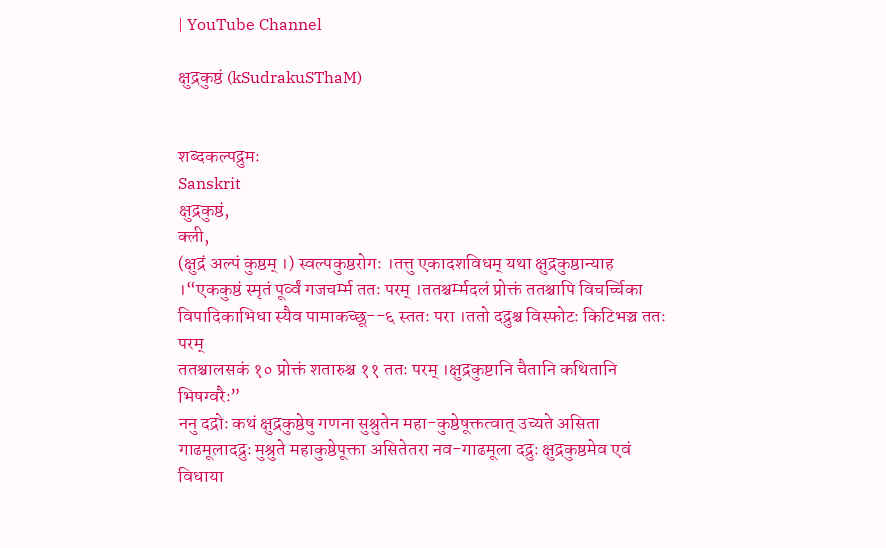| YouTube Channel

क्षुद्रकुष्ठं (kSudrakuSThaM)


शब्दकल्पद्रुमः
Sanskrit
क्षुद्रकुष्ठं,
क्ली,
(क्षुद्रं अल्पं कुष्ठम् ।) स्वल्पकुष्ठरोगः ।तत्तु एकादशविधम् यथा क्षुद्रकुष्ठान्याह ।“एककुष्ठं स्मृतं पूर्व्वं गजचर्म्म ततः परम् ।ततश्चर्म्मदलं प्रोक्तं ततश्चापि विचर्च्चिका
विपादिकाभिधा स्यैव पामाकच्छू--६ स्ततः परा ।ततो दद्रुश्च विस्फोटः किटिभञ्च ततः परम्
ततश्चालसकं १० प्रोक्तं शतारुश्च ११ ततः परम् ।क्षुद्रकुष्टानि चैतानि कथितानि भिषग्वरैः”
ननु दद्रोः कथं क्षुद्रकुष्ठेषु गणना सुश्रुतेन महा-कुष्ठेषूक्तत्वात् उच्यते असिता गाढमूलादद्रुः मुश्रुते महाकुष्ठेपूक्ता असितेतरा नव-गाढमूला दद्रुः क्षुद्रकुष्ठमेव एवं विधाया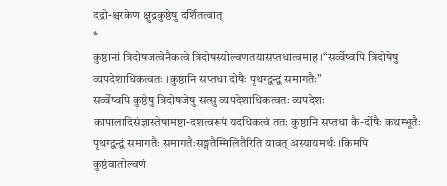दद्रो-श्चरकेण क्षुद्रकुष्ठेषु दर्शितत्वात्
*
कुष्ठानां त्रिदोषजत्वेनैकत्वे त्रिदोषस्योल्वणतयासप्तधात्वमाह ।“सर्व्वेष्वपि त्रिदोषेषु व्यपदेशाधिकत्वतः ।कुष्ठानि सप्तधा दोषैः पृथग्द्वन्द्वं समागतैः”
सर्व्वेष्वपि कुष्ठेषु त्रिदोषजेषु सत्सु व्यपदेशाधिकत्वतः व्यपदेशः कापालादिसंज्ञास्तेषामष्टा-दशत्वरूपं यदधिकत्वं ततः कुष्ठानि सप्तधा कै-र्दोषैः कथम्भूतैः पृथग्द्वन्द्वं समागतैः समागतैःसङ्गतैम्मिलितैरिति यावत् अस्यायमर्थः ।किमपि कुष्ठंवातोल्वणं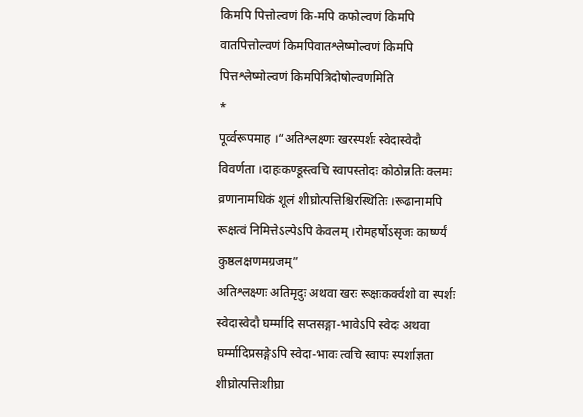किमपि पित्तोल्वणं कि-मपि कफोल्वणं किमपि वातपित्तोल्वणं किमपिवातश्लेष्मोल्वणं किमपि पित्तश्लेष्मोल्वणं किमपित्रिदोषोल्वणमिति
*
पूर्व्वरूपमाह ।“अतिश्लक्ष्णः खरस्पर्शः स्वेदास्वेदौ विवर्णता ।दाहःकण्डूस्त्वचि स्वापस्तोदः कोठोन्नतिः क्लमः
व्रणानामधिकं शूलं शीघ्रोत्पत्तिश्चिरस्थितिः ।रूढानामपि रूक्षत्वं निमित्तेऽल्पेऽपि केवलम् ।रोमहर्षोऽसृजः कार्ष्ण्यं कुष्ठलक्षणमग्रजम्”
अतिश्लक्ष्णः अतिमृदुः अथवा खरः रूक्षःकर्क्वशो वा स्पर्शः स्वेदास्वेदौ घर्म्मादि सप्तसङ्गा-भावेऽपि स्वेदः अथवा घर्म्मादिप्रसङ्गेऽपि स्वेदा-भावः त्वचि स्वापः स्पर्शाज्ञता शीघ्रोत्पत्तिःशीघ्रा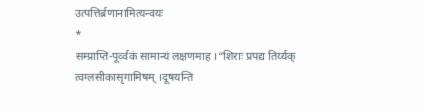उत्पत्तिर्ब्रणानामित्यन्वयः
*
सम्प्राप्ति-पूर्व्वकं सामान्यं लक्षणमाह ।“शिराः प्रपद्य तिर्य्यक् त्वग्लसीकासृगामिषम् ।दूषयन्ति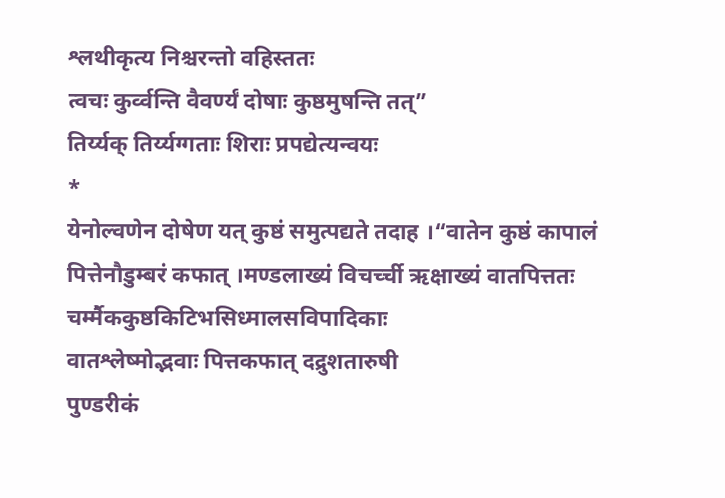श्लथीकृत्य निश्चरन्तो वहिस्ततः
त्वचः कुर्व्वन्ति वैवर्ण्यं दोषाः कुष्ठमुषन्ति तत्”
तिर्य्यक् तिर्य्यग्गताः शिराः प्रपद्येत्यन्वयः
*
येनोल्वणेन दोषेण यत् कुष्ठं समुत्पद्यते तदाह ।“वातेन कुष्ठं कापालं पित्तेनौडुम्बरं कफात् ।मण्डलाख्यं विचर्च्ची ऋक्षाख्यं वातपित्ततः
चर्म्मैककुष्ठकिटिभसिध्मालसविपादिकाः
वातश्लेष्मोद्भवाः पित्तकफात् दद्रुशतारुषी
पुण्डरीकं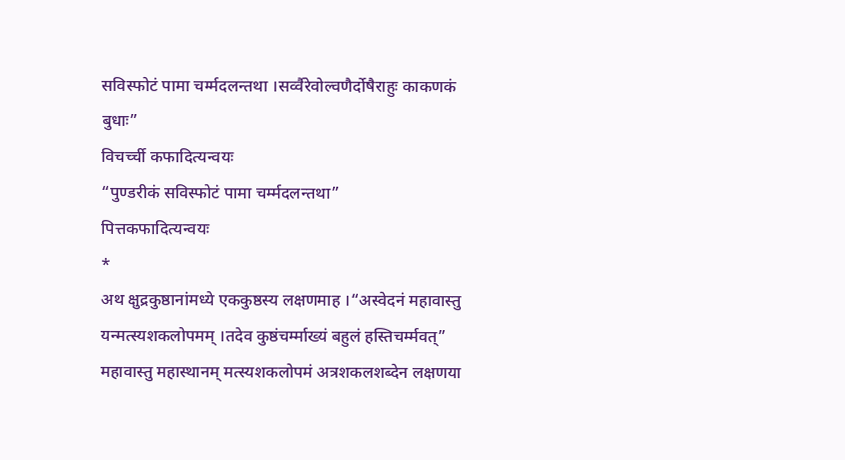सविस्फोटं पामा चर्म्मदलन्तथा ।सर्व्वैरेवोल्वणैर्दोषैराहुः काकणकं बुधाः”
विचर्च्ची कफादित्यन्वयः
“पुण्डरीकं सविस्फोटं पामा चर्म्मदलन्तथा”
पित्तकफादित्यन्वयः
*
अथ क्षुद्रकुष्ठानांमध्ये एककुष्ठस्य लक्षणमाह ।“अस्वेदनं महावास्तु यन्मत्स्यशकलोपमम् ।तदेव कुष्ठंचर्म्माख्यं बहुलं हस्तिचर्म्मवत्”
महावास्तु महास्थानम् मत्स्यशकलोपमं अत्रशकलशब्देन लक्षणया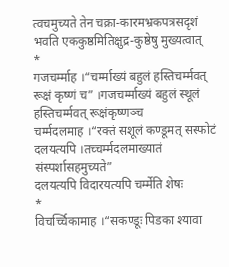त्वचमुच्यते तेन चक्रा-कारमभ्रकपत्रसदृशं भवति एककुष्ठमितिक्षुद्र-कुष्ठेषु मुख्यत्वात्
*
गजचर्म्माह ।“चर्म्माख्यं बहुलं हस्तिचर्म्मवत् रूक्षं कृष्णं च” ।गजचर्म्माख्यं बहुलं स्थूलं हस्तिचर्म्मवत् रूक्षंकृष्णञ्च
चर्म्मदलमाह ।“रक्तं सशूलं कण्डूमत् सस्फोटं दलयत्यपि ।तच्चर्म्मदलमाख्यातं संस्पर्शासहमुच्यते”
दलयत्यपि विदारयत्यपि चर्म्मेति शेषः
*
विचर्च्चिकामाह ।“सकण्डूः पिडका श्यावा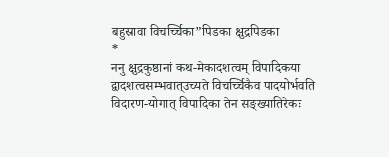बहुस्रावा विचर्च्चिका”पिडका क्षुद्रपिडका
*
ननु क्षुद्रकुष्ठानां कथ-मेकादशत्वम् विपादिकया द्वादशत्वसम्भवात्उच्यते विचर्च्चिकैव पादयोर्भवति विदारण-योगात् विपादिका तेन सङ्ख्यातिरेकः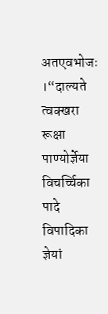अतएवभोजः ।“दाल्यते त्वक्खरा रूक्षा पाण्योर्ज्ञेया विचर्च्चिका
पादे विपादिका ज्ञेयां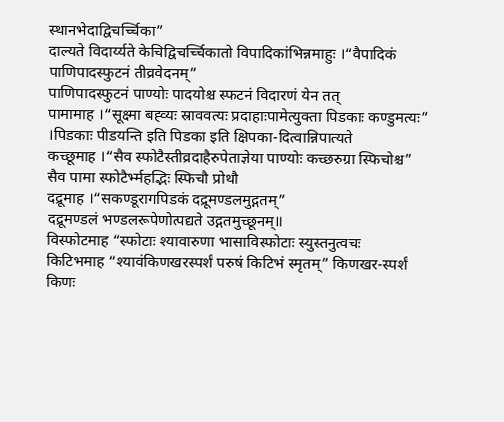स्थानभेदाद्विचर्च्चिका”
दाल्यते विदार्य्यते केचिद्विचर्च्चिकातो विपादिकांभिन्नमाहुः ।“वैपादिकं पाणिपादस्फुटनं तीव्रवेदनम्”
पाणिपादस्फुटनं पाण्योः पादयोश्च स्फटनं विदारणं येन तत्
पामामाह ।“सूक्ष्मा बह्व्यः स्राववत्यः प्रदाहाःपामेत्युक्ता पिडकाः कण्डुमत्यः” ।पिडकाः पीडयन्ति इति पिडका इति क्षिपका-दित्वान्निपात्यते
कच्छूमाह ।“सैव स्फोटैस्तीव्रदाहैरुपेताज्ञेया पाण्योः कच्छरुग्रा स्फिचोश्च”
सैव पामा स्फोटैर्भ्महद्भिः स्फिचौ प्रोथौ
दद्रूमाह ।“सकण्डूरागपिडकं दद्रूमण्डलमुद्गतम्”
दद्रूमण्डलं भण्डलरूपेणोत्पद्यते उद्गतमुच्छूनम्॥
विस्फोटमाह “स्फोटाः श्यावारुणा भासाविस्फोटाः स्युस्तनुत्वचः
किटिभमाह “श्यावंकिणखरस्पर्शं परुषं किटिभं स्मृतम्” किणखर-स्पर्शं किणः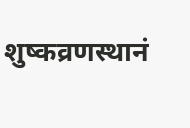शुष्कव्रणस्थानं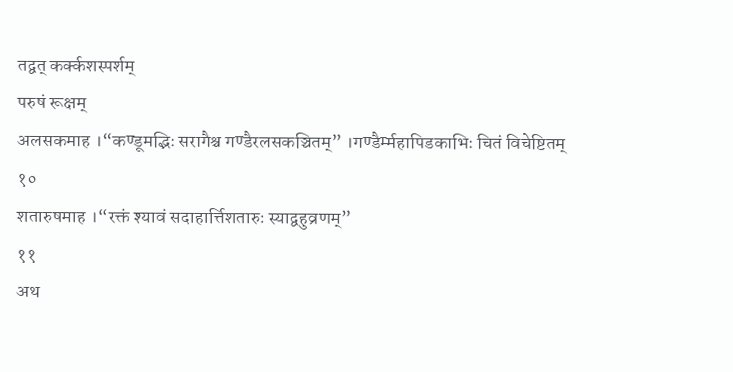तद्वत् कर्क्कशस्पर्शम्
परुषं रूक्षम्
अलसकमाह ।“कण्डूमद्भिः सरागैश्च गण्डैरलसकञ्चितम्” ।गण्डैर्म्महापिडकाभिः चितं विचेष्टितम्
१०
शतारुषमाह ।“रक्तं श्यावं सदाहार्त्तिशतारुः स्याद्वहुव्रणम्”
११
अथ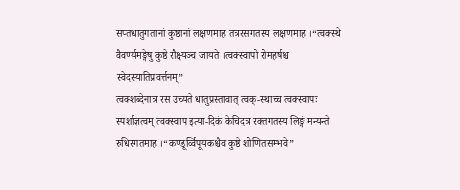सप्तधातुगतानां कुष्ठानां लक्षणमाह तत्ररसगतस्य लक्षणमाह ।“त्वक्स्थे वैवर्ण्यमङ्गेषु कुष्ठे रौक्ष्यञ्च जायते ।त्वक्स्वापो रोमहर्षश्च स्वेदस्यातिप्रवर्त्तनम्”
त्वक्शब्देनात्र रस उच्यते धातुप्रस्तावात् त्वक्-स्थाच्च त्वक्स्वापः स्पर्शाज्ञत्वम् त्वक्स्वाप इत्या-दिकं केचिदत्र रक्तगतस्य लिङ्गं मन्यन्ते
रुधिरगतमाह ।“कण्डूर्व्विपूयकश्चैव कुष्ठे शोणितसम्भवे”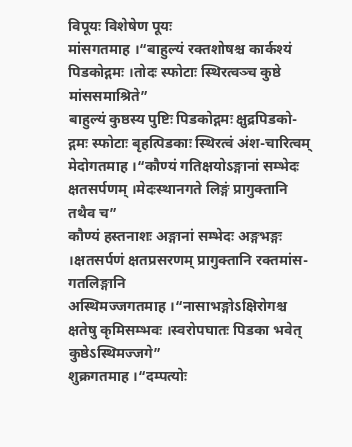विपूयः विशेषेण पूयः
मांसगतमाह ।“बाहुल्यं रक्तशोषश्च कार्कश्यं पिडकोद्गमः ।तोदः स्फोटाः स्थिरत्वञ्च कुष्ठे मांससमाश्रिते”
बाहुल्यं कुष्ठस्य पुष्टिः पिडकोद्गमः क्षुद्रपिडको-द्गमः स्फोटाः बृहत्पिडकाः स्थिरत्वं अंश-चारित्वम्
मेदोगतमाह ।“कौण्यं गतिक्षयोऽङ्गानां सम्भेदः क्षतसर्पणम् ।मेदःस्थानगते लिङ्गं प्रागुक्तानि तथैव च”
कौण्यं हस्तनाशः अङ्गानां सम्भेदः अङ्गभङ्गः ।क्षतसर्पणं क्षतप्रसरणम् प्रागुक्तानि रक्तमांस-गतलिङ्गानि
अस्थिमज्जगतमाह ।“नासाभङ्गोऽक्षिरोगश्च क्षतेषु कृमिसम्भवः ।स्वरोपघातः पिडका भवेत् कुष्ठेऽस्थिमज्जगे”
शुक्रगतमाह ।“दम्पत्योः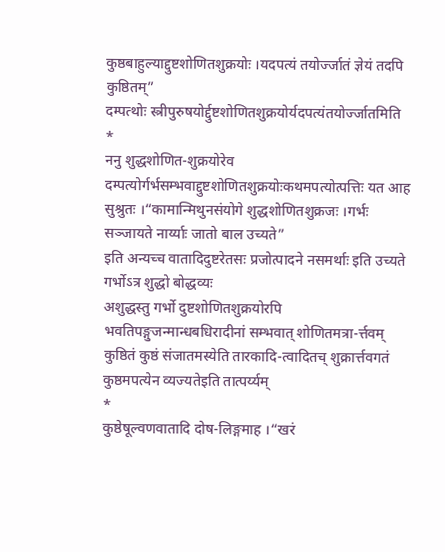कुष्ठबाहुल्याद्दुष्टशोणितशुक्रयोः ।यदपत्यं तयोर्ज्जातं ज्ञेयं तदपि कुष्ठितम्”
दम्पत्थोः स्त्रीपुरुषयोर्द्दुष्टशोणितशुक्रयोर्यदपत्यंतयोर्ज्जातमिति
*
ननु शुद्धशोणित-शुक्रयोरेव दम्पत्योर्गर्भसम्भवाद्दुष्टशोणितशुक्रयोःकथमपत्योत्पत्तिः यत आह सुश्रुतः ।“कामान्मिथुनसंयोगे शुद्धशोणितशुक्रजः ।गर्भः सञ्जायते नार्य्याः जातो बाल उच्यते”
इति अन्यच्च वातादिदुष्टरेतसः प्रजोत्पादने नसमर्थाः इति उच्यते गर्भोऽत्र शुद्धो बोद्धव्यः
अशुद्धस्तु गर्भो दुष्टशोणितशुक्रयोरपि भवतिपङ्गुजन्मान्धबधिरादीनां सम्भवात् शोणितमत्रा-र्त्तवम् कुष्ठितं कुष्ठं संजातमस्येति तारकादि-त्वादितच् शुक्रार्त्तवगतं कुष्ठमपत्येन व्यज्यतेइति तात्पर्य्यम्
*
कुष्ठेषूल्वणवातादि दोष-लिङ्गमाह ।“खरं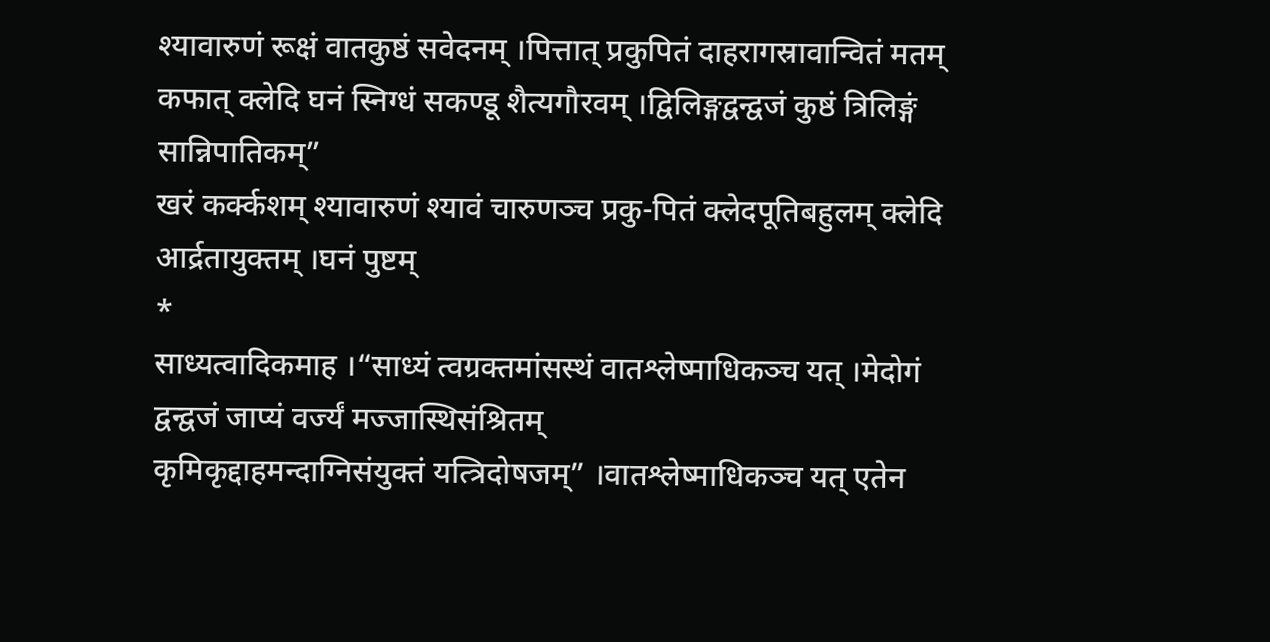श्यावारुणं रूक्षं वातकुष्ठं सवेदनम् ।पित्तात् प्रकुपितं दाहरागस्रावान्वितं मतम्
कफात् क्लेदि घनं स्निग्धं सकण्डू शैत्यगौरवम् ।द्विलिङ्गद्वन्द्वजं कुष्ठं त्रिलिङ्गं सान्निपातिकम्”
खरं कर्क्कशम् श्यावारुणं श्यावं चारुणञ्च प्रकु-पितं क्लेदपूतिबहुलम् क्लेदि आर्द्रतायुक्तम् ।घनं पुष्टम्
*
साध्यत्वादिकमाह ।“साध्यं त्वग्रक्तमांसस्थं वातश्लेष्माधिकञ्च यत् ।मेदोगं द्वन्द्वजं जाप्यं वर्ज्यं मज्जास्थिसंश्रितम्
कृमिकृद्दाहमन्दाग्निसंयुक्तं यत्त्रिदोषजम्” ।वातश्लेष्माधिकञ्च यत् एतेन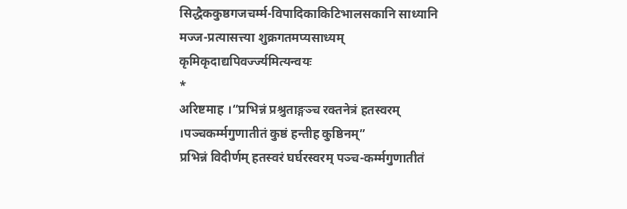सिद्धैककुष्ठगजचर्म्म-विपादिकाकिटिभालसकानि साध्यानि मज्ज-प्रत्यासत्त्या शुक्रगतमप्यसाध्यम् कृमिकृदाद्यपिवर्ज्ज्यमित्यन्वयः
*
अरिष्टमाह ।“प्रभिन्नं प्रश्रुताङ्गञ्च रक्तनेत्रं हतस्वरम् ।पञ्चकर्म्मगुणातीतं कुष्ठं हन्तीह कुष्ठिनम्”
प्रभिन्नं विदीर्णम् हतस्वरं घर्घरस्वरम् पञ्च-कर्म्मगुणातीतं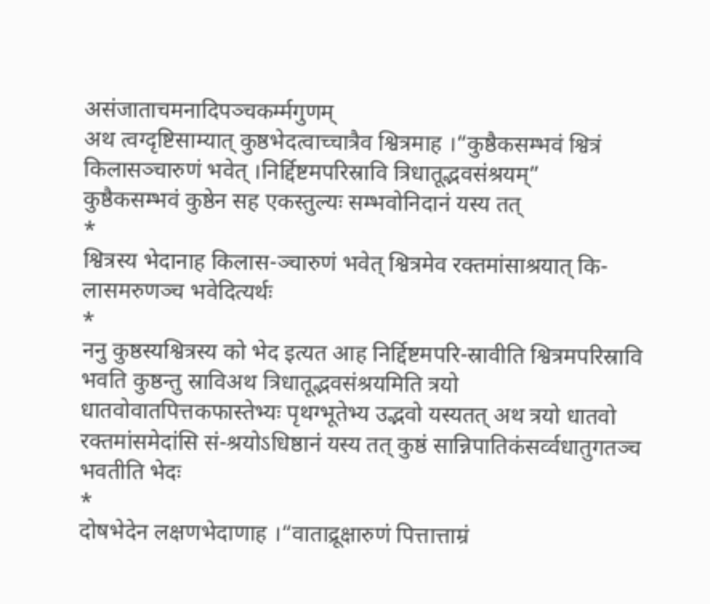असंजाताचमनादिपञ्चकर्म्मगुणम्
अथ त्वग्दृष्टिसाम्यात् कुष्ठभेदत्वाच्चात्रैव श्वित्रमाह ।“कुष्ठैकसम्भवं श्वित्रं किलासञ्चारुणं भवेत् ।निर्द्दिष्टमपरिस्रावि त्रिधातूद्भवसंश्रयम्”
कुष्ठैकसम्भवं कुष्ठेन सह एकस्तुल्यः सम्भवोनिदानं यस्य तत्
*
श्वित्रस्य भेदानाह किलास-ञ्चारुणं भवेत् श्वित्रमेव रक्तमांसाश्रयात् कि-लासमरुणञ्च भवेदित्यर्थः
*
ननु कुष्ठस्यश्वित्रस्य को भेद इत्यत आह निर्द्दिष्टमपरि-स्रावीति श्वित्रमपरिस्रावि भवति कुष्ठन्तु स्राविअथ त्रिधातूद्भवसंश्रयमिति त्रयो धातवोवातपित्तकफास्तेभ्यः पृथग्भूतेभ्य उद्भवो यस्यतत् अथ त्रयो धातवो रक्तमांसमेदांसि सं-श्रयोऽधिष्ठानं यस्य तत् कुष्ठं सान्निपातिकंसर्व्वधातुगतञ्च भवतीति भेदः
*
दोषभेदेन लक्षणभेदाणाह ।“वाताद्रूक्षारुणं पित्तात्ताम्रं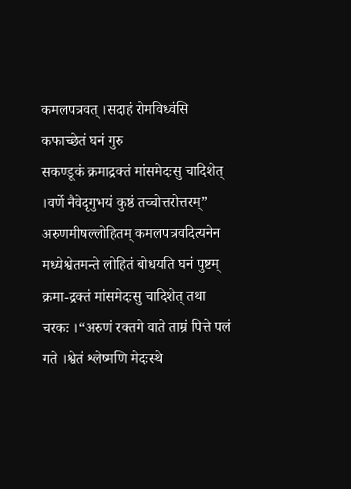कमलपत्रवत् ।सदाहं रोमविध्वंसि कफाच्छेतं घनं गुरु
सकण्डूकं क्रमाद्रक्तं मांसमेदःसु चादिशेत् ।वर्णे नैवेदृगुभयं कुष्ठं तच्चोत्तरोत्तरम्”
अरुणमीषल्लोहितम् कमलपत्रवदित्यनेन मध्येश्वेतमन्ते लोहितं बोधयति घनं पुष्टम् क्रमा-द्रक्तं मांसमेदःसु चादिशेत् तथा चरकः ।“अरुणं रक्तगे वाते ताम्रं पित्ते पलं गते ।श्वेतं श्लेष्मणि मेदःस्थे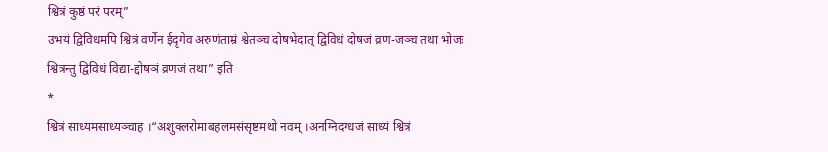श्वित्रं कुष्ठं परं परम्”
उभयं द्विविधमपि श्वित्रं वर्णेन ईदृगेव अरुणंताम्रं श्वेतञ्च दोषभेदात् द्विविधं दोषजं व्रण-जञ्च तथा भोजः
श्वित्रन्तु द्विविधं विद्या-द्दोषञं व्रणजं तथा” इति
*
श्वित्रं साध्यमसाध्यञ्चाह ।“अशुक्लरोमाबहलमसंसृष्टमथो नवम् ।अनग्निदग्धजं साध्यं श्वित्रं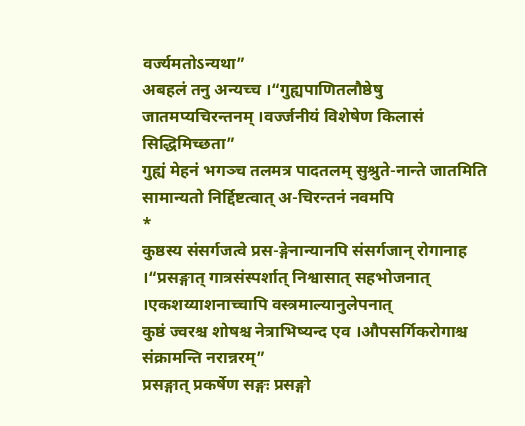वर्ज्यमतोऽन्यथा”
अबहलं तनु अन्यच्च ।“गुह्यपाणितलौष्ठेषु जातमप्यचिरन्तनम् ।वर्ज्जनीयं विशेषेण किलासं सिद्धिमिच्छता”
गुह्यं मेहनं भगञ्च तलमत्र पादतलम् सुश्रुते-नान्ते जातमिति सामान्यतो निर्द्दिष्टत्वात् अ-चिरन्तनं नवमपि
*
कुष्ठस्य संसर्गजत्वे प्रस-ङ्गेनान्यानपि संसर्गजान् रोगानाह ।“प्रसङ्गात् गात्रसंस्पर्शात् निश्वासात् सहभोजनात् ।एकशय्याशनाच्चापि वस्त्रमाल्यानुलेपनात्
कुष्ठं ज्वरश्च शोषश्च नेत्राभिष्यन्द एव ।औपसर्गिकरोगाश्च संक्रामन्ति नरान्नरम्”
प्रसङ्गात् प्रकर्षेण सङ्गः प्रसङ्गो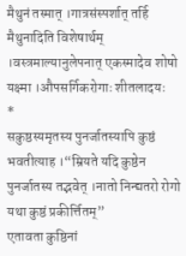मैथुनं तस्मात् ।गात्रसंस्पर्शात् तर्हि मैथुनादिति विशेषार्थम् ।वस्त्रमाल्यानुलेपनात् एकस्मादेव शोषो यक्ष्मा ।औपसर्गिकरोगाः शीतलादयः
*
सकुष्ठस्यमृतस्य पुनर्जातस्यापि कुष्ठं भवतीत्याह ।“म्रियते यदि कुष्ठेन पुनर्जातस्य तद्भवेत् ।नातो निन्द्यतरो रोगो यथा कुष्ठं प्रकीर्त्तितम्”
एतावता कुष्ठिनां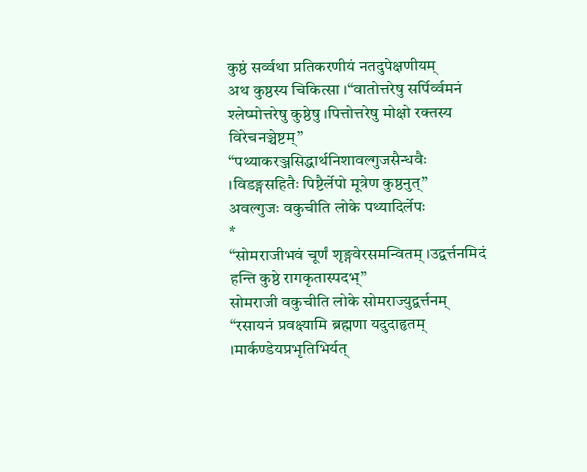कुष्ठं सर्व्वथा प्रतिकरणीयं नतदुपेक्षणीयम्
अथ कुष्ठस्य चिकित्सा ।“वातोत्तरेषु सर्पिर्व्वमनं श्लेष्मोत्तरेषु कुष्ठेषु ।पित्तोत्तरेषु मोक्षो रक्तस्य विरेचनञ्चेष्टम्”
“पथ्याकरञ्जसिद्धार्थनिशावल्गुजसैन्धवैः ।विडङ्गसहितैः पिष्टैर्लेपो मूत्रेण कुष्ठनुत्”
अवल्गुजः वकुचीति लोके पथ्यादिर्लेपः
*
“सोमराजीभवं चूर्णं शृङ्गवेरसमन्वितम् ।उद्वर्त्तनमिदं हन्ति कुष्ठे रागकृतास्पदभ्”
सोमराजी वकुचीति लोके सोमराज्युद्वर्त्तनम्
“रसायनं प्रवक्ष्यामि ब्रह्मणा यदुदाहृतम् ।मार्कण्डेयप्रभृतिभिर्यत्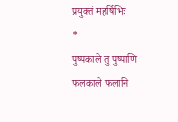प्रयुक्तं महर्षिभिः
*
पुष्पकाले तु पुष्पाणि फलकाले फलानि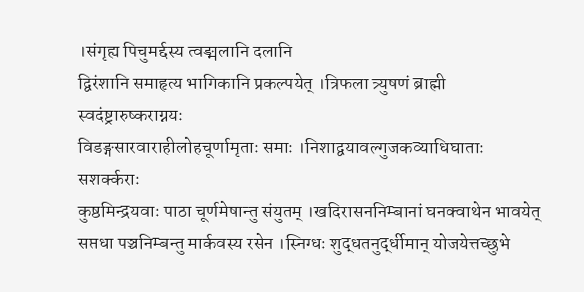।संगृह्य पिचुमर्द्दस्य त्वङ्मलानि दलानि
द्विरंशानि समाहृत्य भागिकानि प्रकल्पयेत् ।त्रिफला त्र्युषणं ब्राह्मी स्वदंष्ट्रारुष्कराग्नयः
विडङ्गसारवाराहीलोहचूर्णामृताः समाः ।निशाद्वयावल्गुजकव्याधिघाताः सशर्क्कराः
कुष्ठमिन्द्रयवाः पाठा चूर्णमेषान्तु संयुतम् ।खदिरासननिम्बानां घनक्वाथेन भावयेत्
सप्तधा पञ्चनिम्बन्तु मार्कवस्य रसेन ।स्निग्धः शुद्धतनुर्द्धीमान् योजयेत्तच्छुभे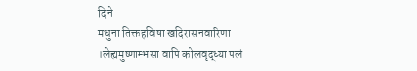दिने
मधुना तिक्तहविषा खदिरासनवारिणा ।लेह्यमुष्णाम्भसा वापि कोलवृद्ध्या पलं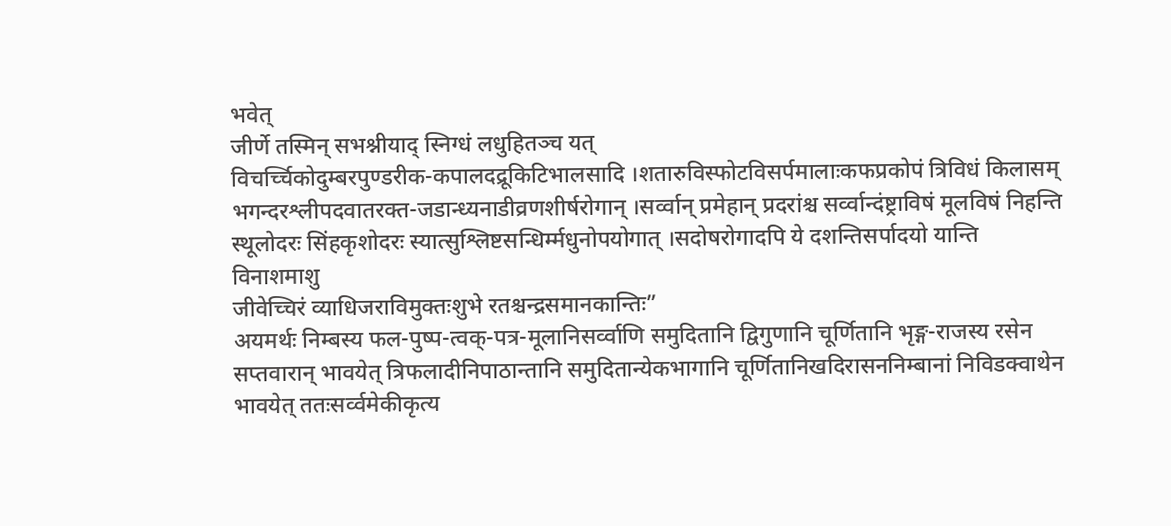भवेत्
जीर्णे तस्मिन् सभश्नीयाद् स्निग्धं लधुहितञ्च यत्
विचर्च्चिकोदुम्बरपुण्डरीक-कपालदद्रूकिटिभालसादि ।शतारुविस्फोटविसर्पमालाःकफप्रकोपं त्रिविधं किलासम्
भगन्दरश्लीपदवातरक्त-जडान्ध्यनाडीव्रणशीर्षरोगान् ।सर्व्वान् प्रमेहान् प्रदरांश्च सर्व्वान्दंष्ट्राविषं मूलविषं निहन्ति
स्थूलोदरः सिंहकृशोदरः स्यात्सुश्लिष्टसन्धिर्म्मधुनोपयोगात् ।सदोषरोगादपि ये दशन्तिसर्पादयो यान्ति विनाशमाशु
जीवेच्चिरं व्याधिजराविमुक्तःशुभे रतश्चन्द्रसमानकान्तिः”
अयमर्थः निम्बस्य फल-पुष्प-त्वक्-पत्र-मूलानिसर्व्वाणि समुदितानि द्विगुणानि चूर्णितानि भृङ्ग-राजस्य रसेन सप्तवारान् भावयेत् त्रिफलादीनिपाठान्तानि समुदितान्येकभागानि चूर्णितानिखदिरासननिम्बानां निविडक्वाथेन भावयेत् ततःसर्व्वमेकीकृत्य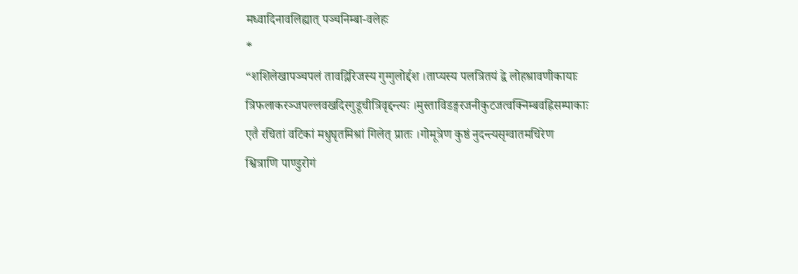मध्वादिनावलिह्यात् पञ्चनिम्बा-वलेहः
*
“शशिलेखापञ्चपलं तावद्गिरिजस्य गुग्गुलोर्द्दश ।ताप्यस्य पलत्रितयं द्वे लोहश्रावणीकायाः
त्रिफलाकरञ्जपल्लवखदिरगुडूचीत्रिवृद्दन्त्यः ।मुस्ताविडङ्गरजनीकुटजत्वक्निम्बवह्निसम्पाकाः
एतै रचितां वटिकां मधुघृतमिश्रां गिलेत् प्रातः ।गोमूत्रेण कुष्ठं नुदन्त्यसृग्वातमचिरेण
श्वित्राणि पाण्डुरोगं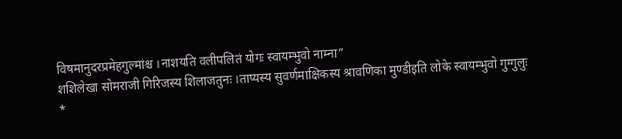विषमानुदरप्रमेहगुल्मांश्च ।नाशयति वलीपलितं योगः स्वायम्भुवो नाम्ना”
शशिलेखा सोमराजी गिरिजस्य शिलाजतुनः ।ताप्यस्य सुवर्णमाक्षिकस्य श्रावणिका मुण्डीइति लोके स्वायम्भुवो गुग्गुलुः
*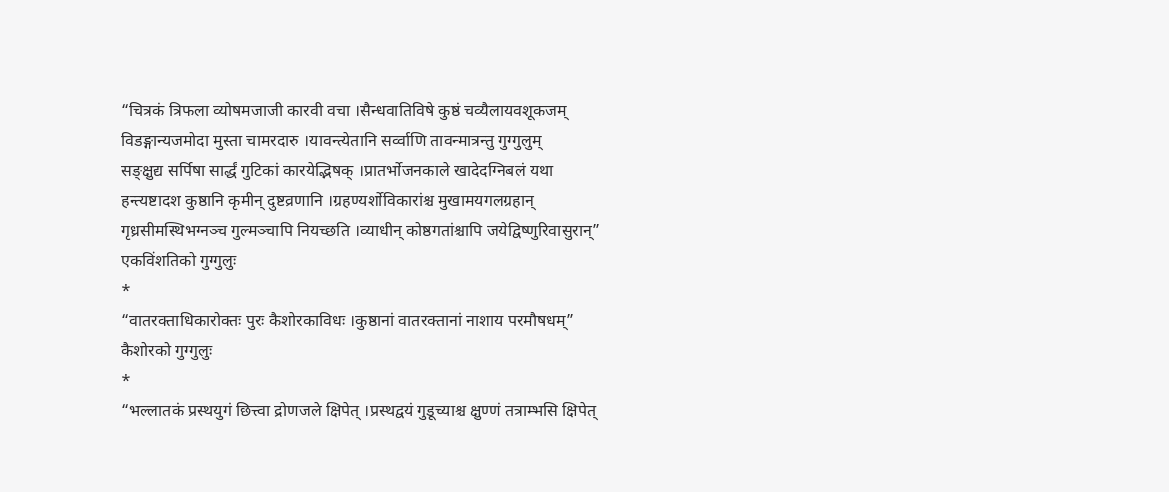“चित्रकं त्रिफला व्योषमजाजी कारवी वचा ।सैन्धवातिविषे कुष्ठं चव्यैलायवशूकजम्
विडङ्गान्यजमोदा मुस्ता चामरदारु ।यावन्त्येतानि सर्व्वाणि तावन्मात्रन्तु गुग्गुलुम्
सङ्क्षुद्य सर्पिषा सार्द्धं गुटिकां कारयेद्भिषक् ।प्रातर्भोजनकाले खादेदग्निबलं यथा
हन्त्यष्टादश कुष्ठानि कृमीन् दुष्टव्रणानि ।ग्रहण्यर्शोविकारांश्च मुखामयगलग्रहान्
गृध्रसीमस्थिभग्नञ्च गुल्मञ्चापि नियच्छति ।व्याधीन् कोष्ठगतांश्चापि जयेद्विष्णुरिवासुरान्”
एकविंशतिको गुग्गुलुः
*
“वातरक्ताधिकारोक्तः पुरः कैशोरकाविधः ।कुष्ठानां वातरक्तानां नाशाय परमौषधम्”
कैशोरको गुग्गुलुः
*
“भल्लातकं प्रस्थयुगं छित्त्वा द्रोणजले क्षिपेत् ।प्रस्थद्वयं गुडूच्याश्च क्षुण्णं तत्राम्भसि क्षिपेत्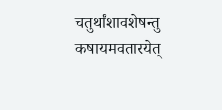चतुर्थांशावशेषन्तु कषायमवतारयेत्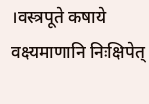।वस्त्रपूते कषाये वक्ष्यमाणानि निःक्षिपेत्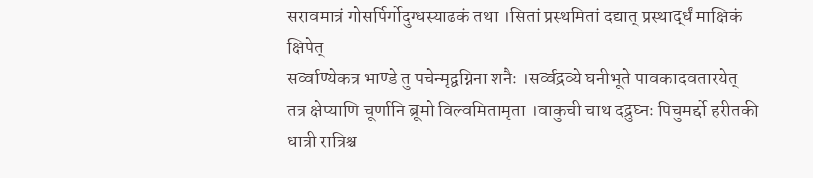सरावमात्रं गोसर्पिर्गोदुग्धस्याढकं तथा ।सितां प्रस्थमितां दद्यात् प्रस्थार्द्धं माक्षिकं क्षिपेत्
सर्व्वाण्येकत्र भाण्डे तु पचेन्मृद्वग्निना शनैः ।सर्व्वद्रव्ये घनीभूते पावकादवतारयेत्
तत्र क्षेप्याणि चूर्णानि ब्रूमो विल्वमितामृता ।वाकुची चाथ दद्रुघ्नः पिचुमर्द्दो हरीतकी
धात्री रात्रिश्च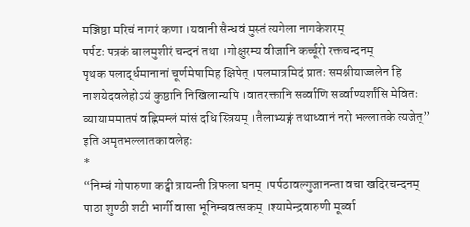मञ्जिष्ठा मरिचं नागरं कणा ।यवानी सैन्धवं मुस्तं त्यगेला नागकेशरम्
पर्पटः पत्रकं बालमुशीरं चन्दनं तथा ।गोक्षुरम्य वीजानि कर्च्चूरो रक्तचन्दनम्
पृथक पलार्द्धमानानां चूर्णमेषामिह क्षिपेत् ।पलमात्रमिदं प्रातः समश्नीयाज्जलेन हि
नाशयेदवलेहोऽयं कुष्ठानि निखिलान्यपि ।वातरक्तानि सर्व्वाणि सर्व्वाण्यर्शांसि मेवितः
व्यायाममातपं वह्निमम्लं मांसं दधि स्त्रियम् ।तैलाभ्यङ्गं तथाध्वानं नरो भल्लातके त्यजेत्”
इति अमृतभल्लातकावलेहः
*
“निम्बं गोपारुणा कट्वी त्रायन्ती त्रिफला घनम् ।पर्पठावल्गुजानन्ता वचा खदिरचन्दनम्
पाठा शुण्ठी शटी भार्गी वासा भूनिम्बवत्सकम् ।श्यामेन्द्रवारुणी मूर्व्वा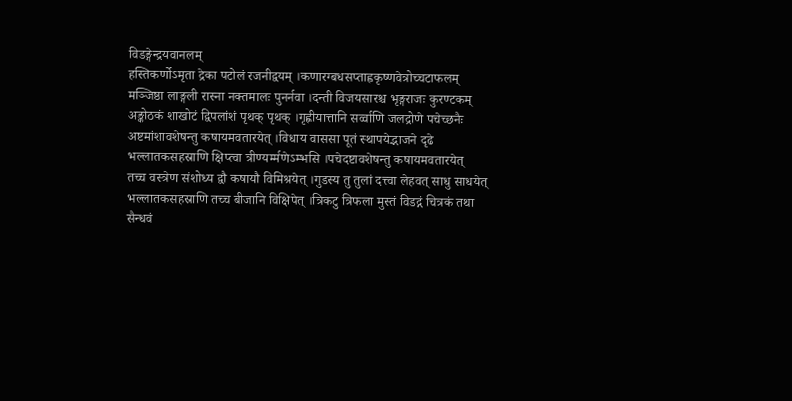विडङ्गेन्द्रयवानलम्
हस्तिकर्णोऽमृता द्रेका पटोलं रजनीद्वयम् ।कणारग्बधसप्ताह्वकृष्णवेत्रोच्चटाफलम्
मञ्जिष्ठा लाङ्गली रास्ना नक्तमालः पुनर्नवा ।दन्ती विजयसारश्च भृङ्गराजः कुरण्टकम्
अङ्कोठकं शाखोटं द्विपलांशं पृथक् पृथक् ।गृह्णीयात्तानि सर्व्वाणि जलद्रोणे पचेच्छनैः
अष्टमांशावशेषन्तु कषायमवतारयेत् ।विधाय वाससा पूतं स्थापयेद्भाजने दृढे
भल्लातकसहस्राणि क्षिप्त्वा त्रीण्यर्म्मणेऽम्भसि ।पचेदष्टावशेषन्तु कषायमवतारयेत्
तच्च वस्त्रेण संशोध्य द्वौ कषायौ विमिश्रयेत् ।गुडस्य तु तुलां दत्त्वा लेहवत् साधु साधयेत्
भल्लातकसहस्राणि तच्च बीजानि विक्षिपेत् ।त्रिकटु त्रिफला मुस्तं विडद्गं चित्रकं तथा
सैन्धवं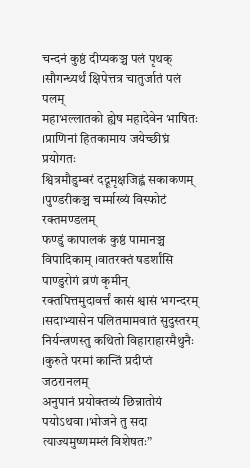चन्दनं कुष्ठं दीप्यकञ्च पलं पृथक् ।सौगन्ध्यर्थं क्षिपेत्तत्र चातुर्जातं पलं पलम्
महाभल्लातको ह्येष महादेवेन भाषितः ।प्राणिनां हितकामाय जयेच्छीघ्रं प्रयोगतः
श्वित्रमौडुम्बरं दद्रूमृक्षजिह्वं सकाकणम् ।पुण्डरीकञ्च चर्म्माख्यं विस्फोटं रक्तमण्डलम्
फण्डुं कापालकं कुष्ठं पामानञ्च विपादिकाम् ।वातरक्तं षडर्शांसि पाण्डुरोगं व्रणं कृमीन्
रक्तपित्तमुदावर्त्तं कासं श्वासं भगन्दरम् ।सदाभ्यासेन पलितमामवातं सुदुस्तरम्
निर्यन्त्रणस्तु कथितो विहाराहारमैथुनैः ।कुरुते परमां कान्तिं प्रदीप्तं जठरानलम्
अनुपानं प्रयोक्तव्यं छिन्नातोयं पयोऽथवा ।भोजने तु सदा त्याज्यमुष्णमम्लं विशेषतः”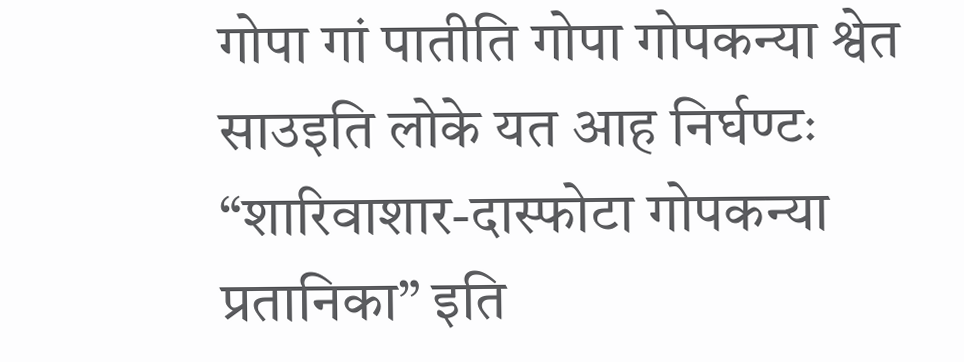गोपा गां पातीति गोपा गोपकन्या श्वेत साउइति लोके यत आह निर्घण्टः “शारिवाशार-दास्फोटा गोपकन्या प्रतानिका” इति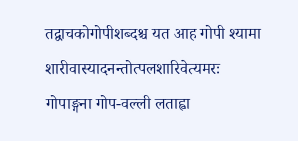तद्वाचकोगोपीशब्दश्च यत आह गोपी श्यामा शारीवास्यादनन्तोत्पलशारिवेत्यमरः
गोपाङ्गना गोप-वल्ली लताह्वा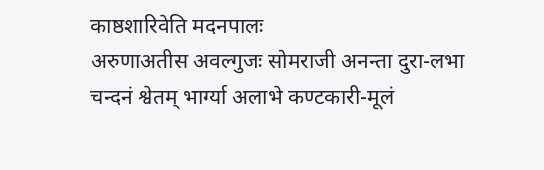काष्ठशारिवेति मदनपालः
अरुणाअतीस अवल्गुजः सोमराजी अनन्ता दुरा-लभा चन्दनं श्वेतम् भार्ग्या अलाभे कण्टकारी-मूलं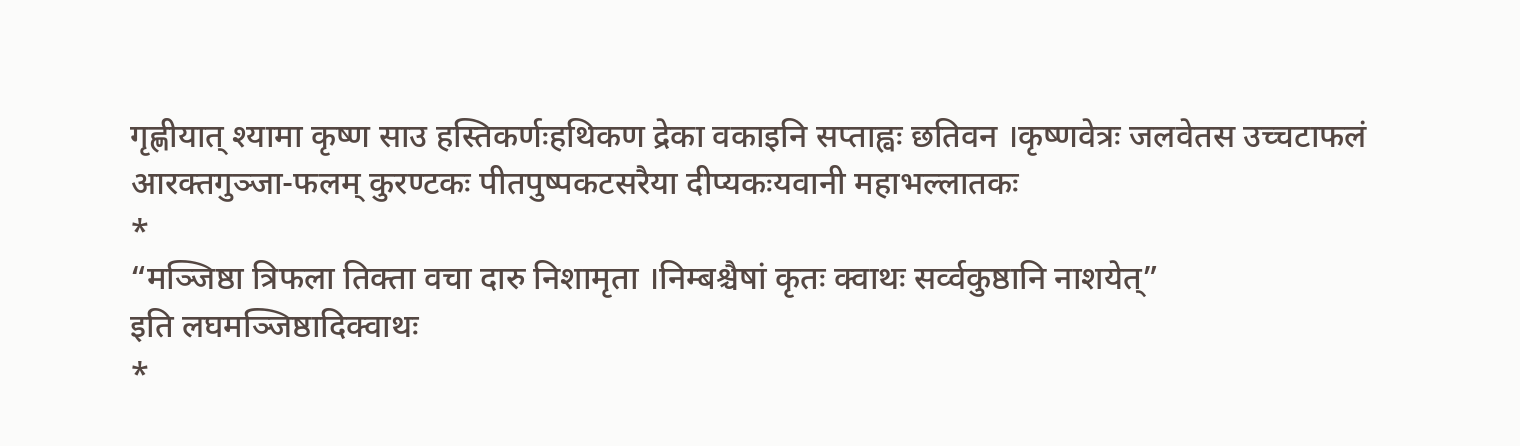गृह्णीयात् श्यामा कृष्ण साउ हस्तिकर्णःहथिकण द्रेका वकाइनि सप्ताह्वः छतिवन ।कृष्णवेत्रः जलवेतस उच्चटाफलं आरक्तगुञ्जा-फलम् कुरण्टकः पीतपुष्पकटसरैया दीप्यकःयवानी महाभल्लातकः
*
“मञ्जिष्ठा त्रिफला तिक्ता वचा दारु निशामृता ।निम्बश्चैषां कृतः क्वाथः सर्व्वकुष्ठानि नाशयेत्”
इति लघमञ्जिष्ठादिक्वाथः
*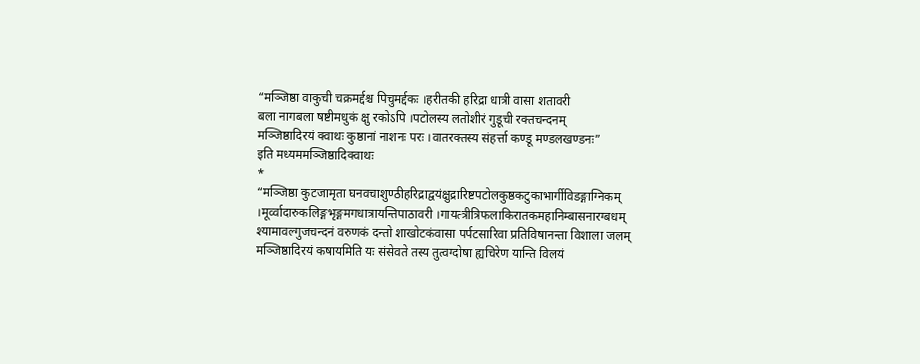“मञ्जिष्ठा वाकुची चक्रमर्द्दश्च पिचुमर्द्दकः ।हरीतकी हरिद्रा धात्री वासा शतावरी
बला नागबला षष्टीमधुकं क्षु रकोऽपि ।पटोलस्य लतोशीरं गुडूची रक्तचन्दनम्
मञ्जिष्ठादिरयं क्वाथः कुष्ठानां नाशनः परः ।वातरक्तस्य संहर्त्ता कण्डू मण्डलखण्डनः”
इति मध्यममञ्जिष्ठादिक्वाथः
*
“मञ्जिष्ठा कुटजामृता घनवचाशुण्ठीहरिद्राद्वयंक्षुद्रारिष्टपटोलकुष्ठकटुकाभार्गीविडङ्गाग्निकम् ।मूर्व्वादारुकलिङ्गभृङ्गमगधात्रायन्तिपाठावरी ।गायत्त्रीत्रिफलाकिरातकमहानिम्बासनारग्बधम्
श्यामावल्गुजचन्दनं वरुणकं दन्तो शाखोटकंवासा पर्पटसारिवा प्रतिविषानन्ता विशाला जलम्
मञ्जिष्ठादिरयं कषायमिति यः संसेवते तस्य तुत्वग्दोषा ह्यचिरेण यान्ति विलयं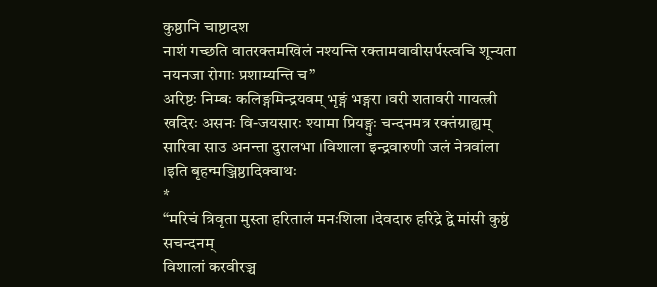कुष्ठानि चाष्टादश
नाशं गच्छति वातरक्तमखिलं नश्यन्ति रक्तामवावीसर्पस्त्वचि शून्यता नयनजा रोगाः प्रशाम्यन्ति च”
अरिष्टः निम्बः कलिङ्गमिन्द्रयवम् भृङ्गं भङ्गरा ।वरी शतावरी गायत्त्री खदिरः असनः वि-जयसारः श्यामा प्रियङ्गुः चन्दनमत्र रक्तंग्राह्यम् सारिवा साउ अनन्ता दुरालभा ।विशाला इन्द्रवारुणी जलं नेत्रवांला ।इति बृहन्मञ्जिष्ठादिक्वाथः
*
“मरिचं त्रिवृता मुस्ता हरितालं मनःशिला ।देवदारु हरिद्रे द्वे मांसी कुष्ठं सचन्दनम्
विशालां करवीरञ्च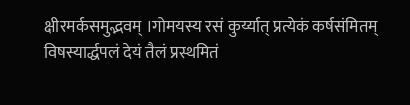क्षीरमर्कसमुद्भवम् ।गोमयस्य रसं कुर्य्यात् प्रत्येकं कर्षसंमितम्
विषस्यार्द्धपलं देयं तैलं प्रस्थमितं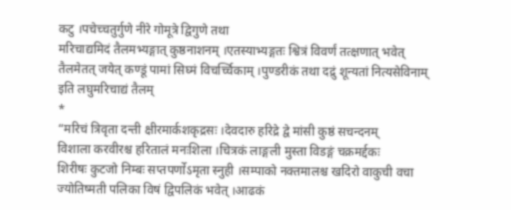कटु ।पचेच्चतुर्गुणे नीरे गोमूत्रे द्विगुणे तथा
मरिचाद्यमिदं तैलमभ्यङ्गात् कुष्ठनाशनम् ।एतस्याभ्यङ्गतः श्वित्रं विवर्णं तत्क्षणात् भवेत्
तैलमेतत् जयेत् कण्डूं पामां सिघ्मं विचर्च्चिकाम् ।पुण्डरीकं तथा दद्रुं शून्यतां नित्यसेविनाम्
इति लघुमरिचाद्यं तैलम्
*
“मरिचं त्रिवृता दन्ती क्षीरमार्कशकृद्रसः ।देवदारु हरिद्रे द्वे मांसी कुष्ठं सचन्दनम्
विशाला करवीरश्च हरितालं मनःशिला ।चित्रकं लाङ्गली मुस्ता विडङ्गं चक्रमर्द्दकः
शिरीषः कुटजो निम्बः सप्तपर्णोऽमृता स्नुही ।सम्पाको नक्तमालश्च खदिरो वाकुची वचा
ज्योतिष्मती पलिका विषं द्विपलिकं भवेत् ।आढकं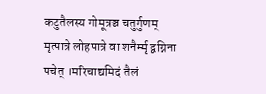कटुतैलस्य गोमूत्रञ्च चतुर्गुणम्
मृत्पात्रे लोहपात्रे वा शनैर्म्मृ द्वग्निना पचेत् ।मरिचाद्यमिदं तैलं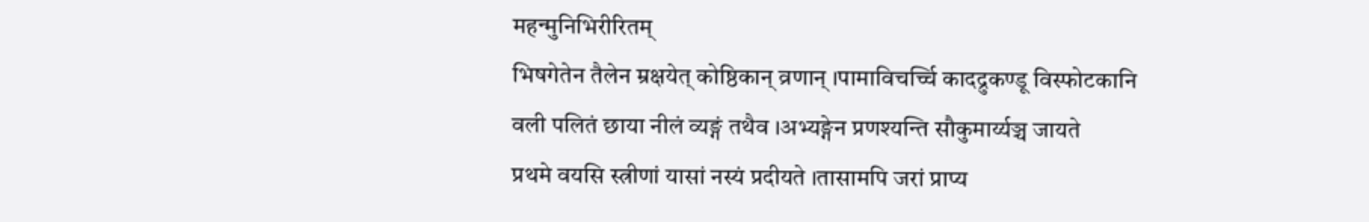महन्मुनिभिरीरितम्
भिषगेतेन तैलेन म्रक्षयेत् कोष्ठिकान् व्रणान् ।पामाविचर्च्चि कादद्रुकण्डू विस्फोटकानि
वली पलितं छाया नीलं व्यङ्गं तथैव ।अभ्यङ्गेन प्रणश्यन्ति सौकुमार्य्यञ्च जायते
प्रथमे वयसि स्त्रीणां यासां नस्यं प्रदीयते ।तासामपि जरां प्राप्य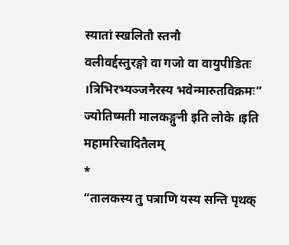स्यातां स्खलितौ स्तनौ
वलीवर्द्दस्तुरङ्गो वा गजो वा वायुपीडितः ।त्रिभिरभ्यञ्जनैरस्य भवेन्मारुतविक्रमः”
ज्योतिष्मती मालकङ्गुनी इति लोके ।इति महामरिचादितैलम्
*
“तालकस्य तु पत्राणि यस्य सन्ति पृथक्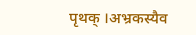पृथक् ।अभ्रकस्यैव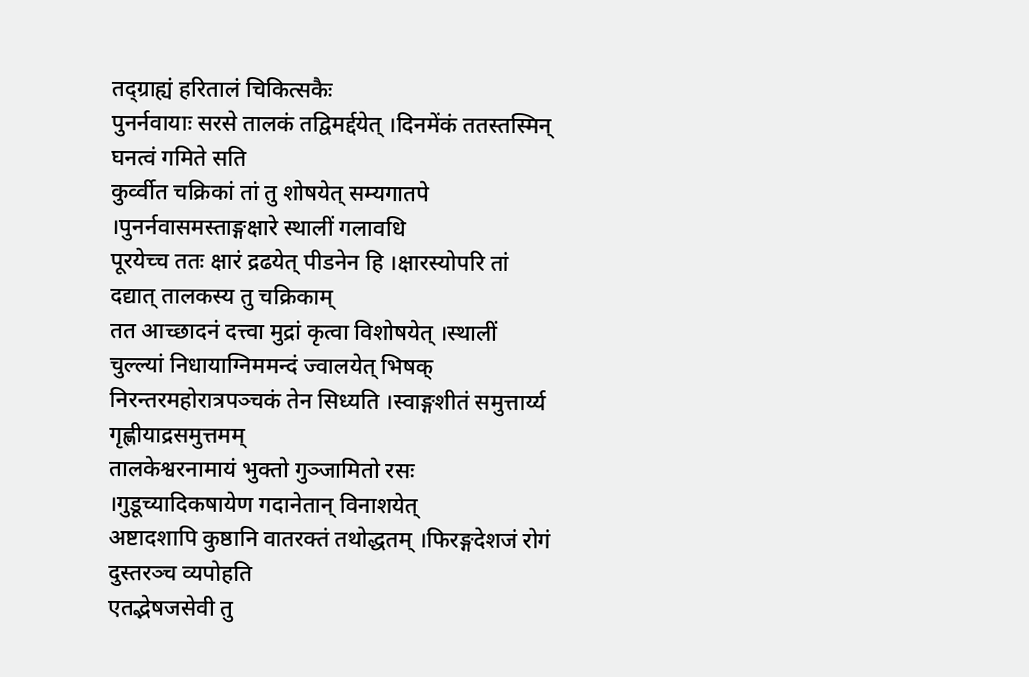तद्ग्राह्यं हरितालं चिकित्सकैः
पुनर्नवायाः सरसे तालकं तद्विमर्द्दयेत् ।दिनमेंकं ततस्तस्मिन् घनत्वं गमिते सति
कुर्व्वीत चक्रिकां तां तु शोषयेत् सम्यगातपे ।पुनर्नवासमस्ताङ्गक्षारे स्थालीं गलावधि
पूरयेच्च ततः क्षारं द्रढयेत् पीडनेन हि ।क्षारस्योपरि तां दद्यात् तालकस्य तु चक्रिकाम्
तत आच्छादनं दत्त्वा मुद्रां कृत्वा विशोषयेत् ।स्थालीं चुल्ल्यां निधायाग्निममन्दं ज्वालयेत् भिषक्
निरन्तरमहोरात्रपञ्चकं तेन सिध्यति ।स्वाङ्गशीतं समुत्तार्य्य गृह्णीयाद्रसमुत्तमम्
तालकेश्वरनामायं भुक्तो गुञ्जामितो रसः ।गुडूच्यादिकषायेण गदानेतान् विनाशयेत्
अष्टादशापि कुष्ठानि वातरक्तं तथोद्धतम् ।फिरङ्गदेशजं रोगं दुस्तरञ्च व्यपोहति
एतद्भेषजसेवी तु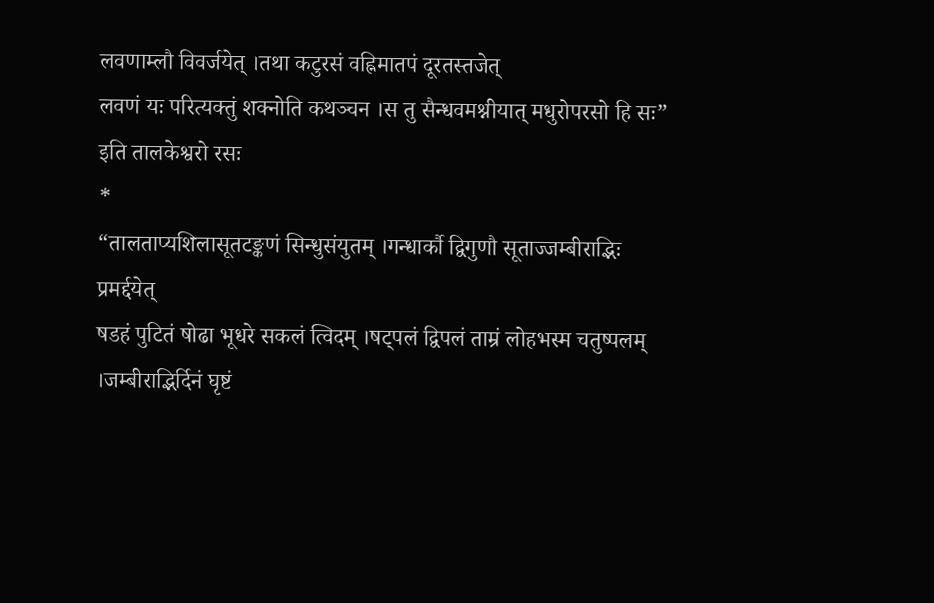लवणाम्लौ विवर्जयेत् ।तथा कटुरसं वह्निमातपं दूरतस्तजेत्
लवणं यः परित्यक्तुं शक्नोति कथञ्चन ।स तु सैन्धवमश्नीयात् मधुरोपरसो हि सः”
इति तालकेश्वरो रसः
*
“तालताप्यशिलासूतटङ्कणं सिन्धुसंयुतम् ।गन्धार्कौ द्विगुणौ सूताज्जम्बीराद्भिः प्रमर्द्दयेत्
षडहं पुटितं षोढा भूधरे सकलं त्विदम् ।षट्पलं द्विपलं ताम्रं लोहभस्म चतुष्पलम् ।जम्बीराद्भिर्दिनं घृष्टं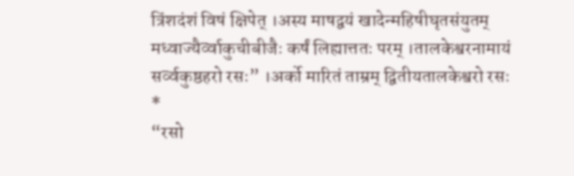त्रिंशदंशं विषं क्षिपेत् ।अस्य माषद्वयं खादेन्महिषीघृतसंयुतम्
मध्वाज्यैर्व्वाकुचीबीजैः कर्षं लिह्यात्ततः परम् ।तालकेश्वरनामायं सर्व्वकुष्ठहरो रसः” ।अर्को मारितं ताम्रम् द्वितीयतालकेश्वरो रसः
*
“रसो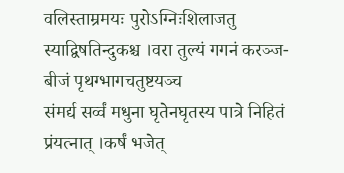वलिस्ताम्रमयः पुरोऽग्निःशिलाजतु स्याद्विषतिन्दुकश्च ।वरा तुल्यं गगनं करञ्ज-बीजं पृथग्भागचतुष्टयञ्च
संमर्द्य सर्व्वं मधुना घृतेनघृतस्य पात्रे निहितं प्रंयत्नात् ।कर्षं भजेत्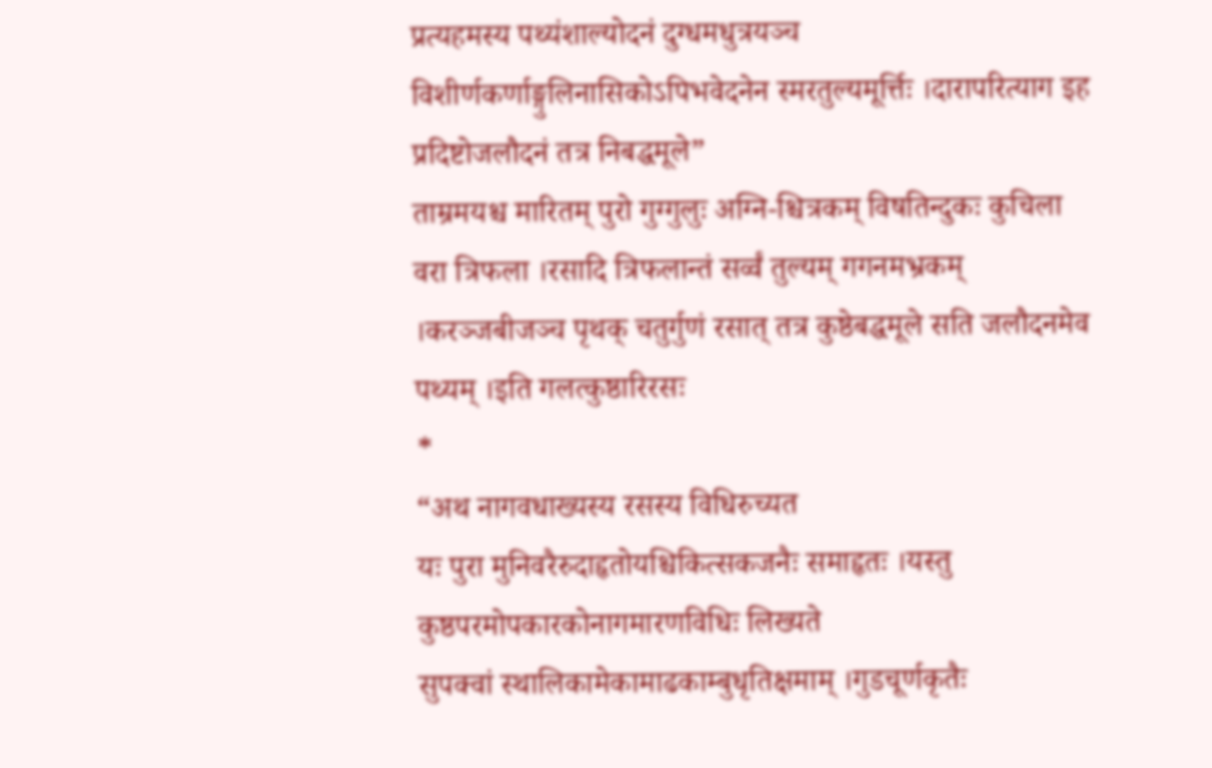प्रत्यहमस्य पथ्यंशाल्योदनं दुग्धमधुत्रयञ्च
विशीर्णकर्णाङ्गुलिनासिकोऽपिभवेदनेन स्मरतुल्यमूर्त्तिः ।दारापरित्याग इह प्रदिष्टोजलौदनं तत्र निबद्धमूले”
ताम्रमयश्च मारितम् पुरो गुग्गुलुः अग्नि-श्चित्रकम् विषतिन्दुकः कुचिला वरा त्रिफला ।रसादि त्रिफलान्तं सर्व्वं तुल्यम् गगनमभ्रकम् ।करञ्जबीजञ्च पृथक् चतुर्गुणं रसात् तत्र कुष्ठेबद्धमूले सति जलौदनमेव पथ्यम् ।इति गलत्कुष्ठारिरसः
*
“अथ नागवधाख्यस्य रसस्य विधिरुच्यत
यः पुरा मुनिवरैरुदाहृतोयश्चिकित्सकजनैः समाहृतः ।यस्तु कुष्ठपरमोपकारकोनागमारणविधिः लिख्यते
सुपक्वां स्थालिकामेकामाढकाम्बुधृतिक्षमाम् ।गुडचूर्णकृतैः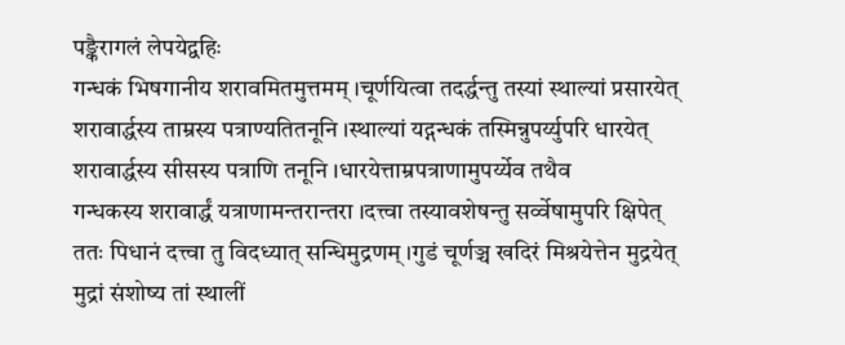पङ्कैरागलं लेपयेद्वहिः
गन्धकं भिषगानीय शरावमितमुत्तमम् ।चूर्णयित्वा तदर्द्धन्तु तस्यां स्थाल्यां प्रसारयेत्
शरावार्द्धस्य ताम्रस्य पत्राण्यतितनूनि ।स्थाल्यां यद्गन्धकं तस्मिन्नुपर्य्युपरि धारयेत्
शरावार्द्धस्य सीसस्य पत्राणि तनूनि ।धारयेत्ताम्रपत्राणामुपर्य्येव तथैव
गन्धकस्य शरावार्द्धं यत्राणामन्तरान्तरा ।दत्त्वा तस्यावशेषन्तु सर्व्वेषामुपरि क्षिपेत्
ततः पिधानं दत्त्वा तु विदध्यात् सन्धिमुद्रणम् ।गुडं चूर्णञ्च खदिरं मिश्रयेत्तेन मुद्रयेत्
मुद्रां संशोष्य तां स्थालीं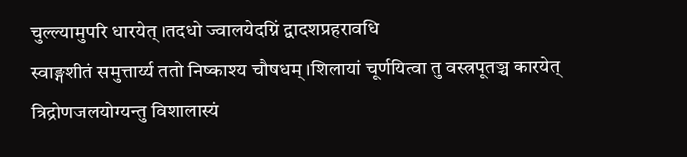चुल्ल्यामुपरि धारयेत् ।तदधो ज्वालयेदग्निं द्वादशप्रहरावधि
स्वाङ्गशीतं समुत्तार्य्य ततो निष्काश्य चौषधम् ।शिलायां चूर्णयित्वा तु वस्त्रपूतञ्च कारयेत्
त्रिद्रोणजलयोग्यन्तु विशालास्यं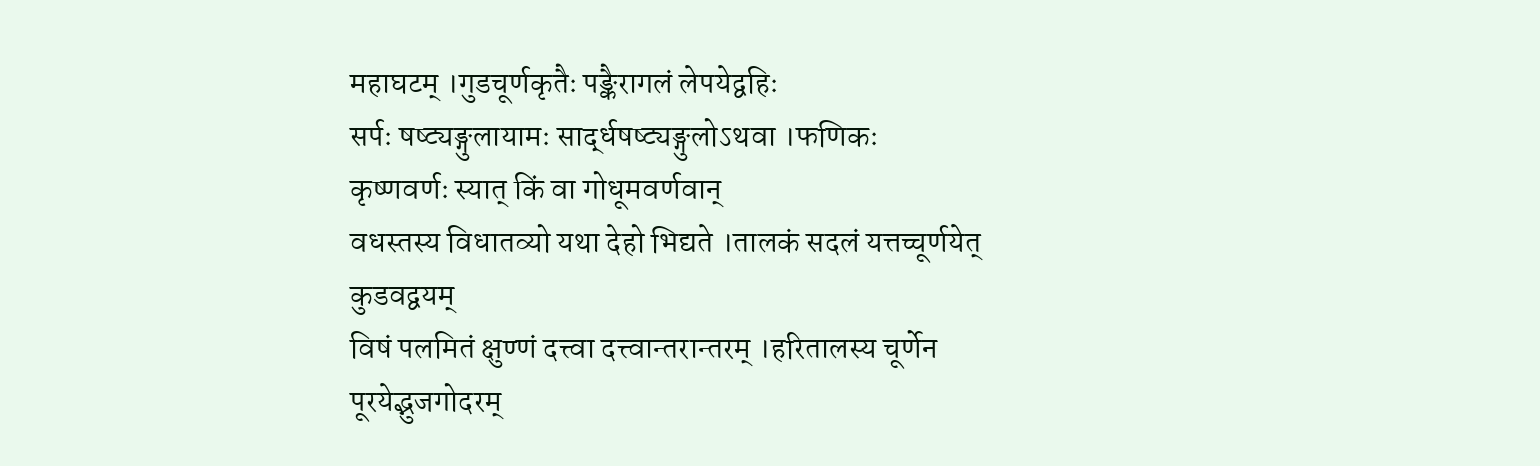महाघटम् ।गुडचूर्णकृतैः पङ्कैरागलं लेपयेद्वहिः
सर्पः षष्ट्यङ्गुलायामः सार्द्धषष्ट्यङ्गुलोऽथवा ।फणिकः कृष्णवर्णः स्यात् किं वा गोधूमवर्णवान्
वधस्तस्य विधातव्यो यथा देहो भिद्यते ।तालकं सदलं यत्तच्चूर्णयेत् कुडवद्वयम्
विषं पलमितं क्षुण्णं दत्त्वा दत्त्वान्तरान्तरम् ।हरितालस्य चूर्णेन पूरयेद्भुजगोदरम्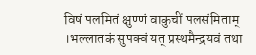विषं पलमितं क्षुण्णं वाकुचीं पलसंमिताम् ।भल्लातकं सुपक्वं यत् प्रस्थमैन्द्रयवं तथा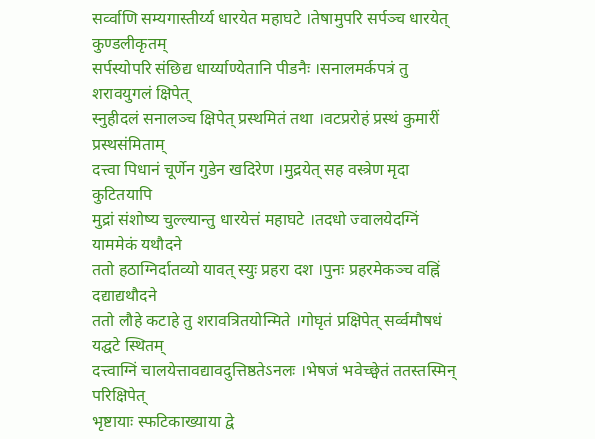सर्व्वाणि सम्यगास्तीर्य्य धारयेत महाघटे ।तेषामुपरि सर्पञ्च धारयेत् कुण्डलीकृतम्
सर्पस्योपरि संछिद्य धार्य्याण्येतानि पीडनैः ।सनालमर्कपत्रं तु शरावयुगलं क्षिपेत्
स्नुहीदलं सनालञ्च क्षिपेत् प्रस्थमितं तथा ।वटप्ररोहं प्रस्थं कुमारीं प्रस्थसंमिताम्
दत्त्वा पिधानं चूर्णेन गुडेन खदिरेण ।मुद्रयेत् सह वस्त्रेण मृदा कुटितयापि
मुद्रां संशोष्य चुल्ल्यान्तु धारयेत्तं महाघटे ।तदधो ज्वालयेदग्निं याममेकं यथौदने
ततो हठाग्निर्दातव्यो यावत् स्युः प्रहरा दश ।पुनः प्रहरमेकञ्च वह्निं दद्याद्यथौदने
ततो लौहे कटाहे तु शरावत्रितयोन्मिते ।गोघृतं प्रक्षिपेत् सर्व्वमौषधं यद्घटे स्थितम्
दत्त्वाग्निं चालयेत्तावद्यावदुत्तिष्ठतेऽनलः ।भेषजं भवेच्छ्वेतं ततस्तस्मिन् परिक्षिपेत्
भृष्टायाः स्फटिकाख्याया द्वे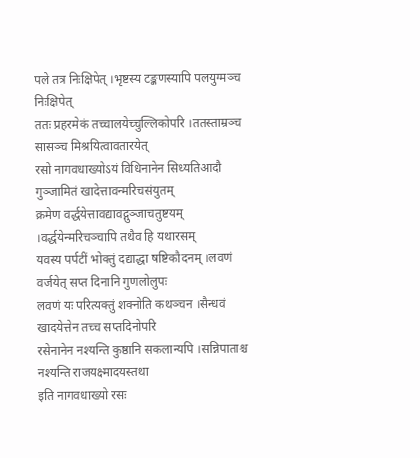पले तत्र निःक्षिपेत् ।भृष्टस्य टङ्कणस्यापि पलयुग्मञ्च निःक्षिपेत्
ततः प्रहरमेकं तच्चालयेच्चुल्लिकोपरि ।ततस्ताम्रञ्च सासञ्च मिश्रयित्वावतारयेत्
रसो नागवधाख्योऽयं विधिनानेन सिध्यतिआदौ गुञ्जामितं खादेत्तावन्मरिचसंयुतम्
क्रमेण वर्द्धयेत्तावद्यावद्गुञ्जाचतुष्टयम् ।वर्द्धयेन्मरिचञ्चापि तथैव हि यथारसम्
यवस्य पर्पटीं भोक्तुं दद्याद्धा षष्टिकौदनम् ।लवणं वर्जयेत् सप्त दिनानि गुणलोलुपः
लवणं यः परित्यक्तुं शक्नोति कथञ्चन ।सैन्धवं खादयेत्तेन तच्च सप्तदिनोपरि
रसेनानेन नश्यन्ति कुष्ठानि सकलान्यपि ।सन्निपाताश्च नश्यन्ति राजयक्ष्मादयस्तथा
इति नागवधाख्यो रसः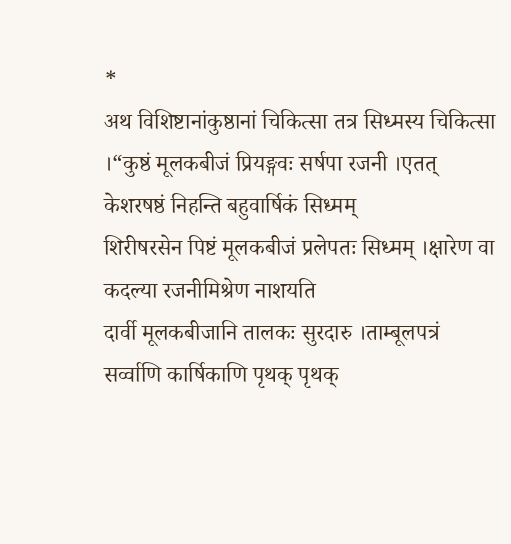*
अथ विशिष्टानांकुष्ठानां चिकित्सा तत्र सिध्मस्य चिकित्सा ।“कुष्ठं मूलकबीजं प्रियङ्गवः सर्षपा रजनी ।एतत् केशरषष्ठं निहन्ति बहुवार्षिकं सिध्मम्
शिरीषरसेन पिष्टं मूलकबीजं प्रलेपतः सिध्मम् ।क्षारेण वा कदल्या रजनीमिश्रेण नाशयति
दार्वी मूलकबीजानि तालकः सुरदारु ।ताम्बूलपत्रं सर्व्वाणि कार्षिकाणि पृथक् पृथक्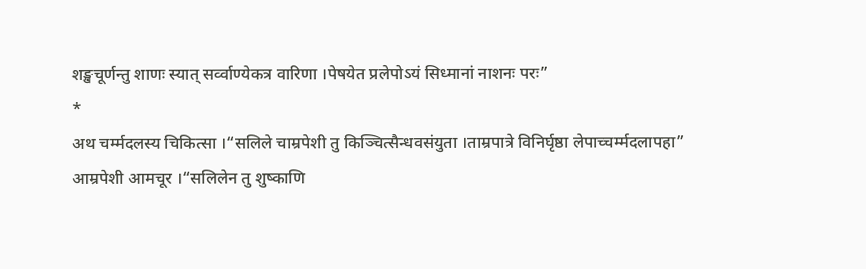शङ्खचूर्णन्तु शाणः स्यात् सर्व्वाण्येकत्र वारिणा ।पेषयेत प्रलेपोऽयं सिध्मानां नाशनः परः”
*
अथ चर्म्मदलस्य चिकित्सा ।“सलिले चाम्रपेशी तु किञ्चित्सैन्धवसंयुता ।ताम्रपात्रे विनिर्घृष्ठा लेपाच्चर्म्मदलापहा”
आम्रपेशी आमचूर ।“सलिलेन तु शुष्काणि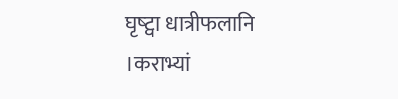घृष्ट्वा धात्रीफलानि ।कराभ्यां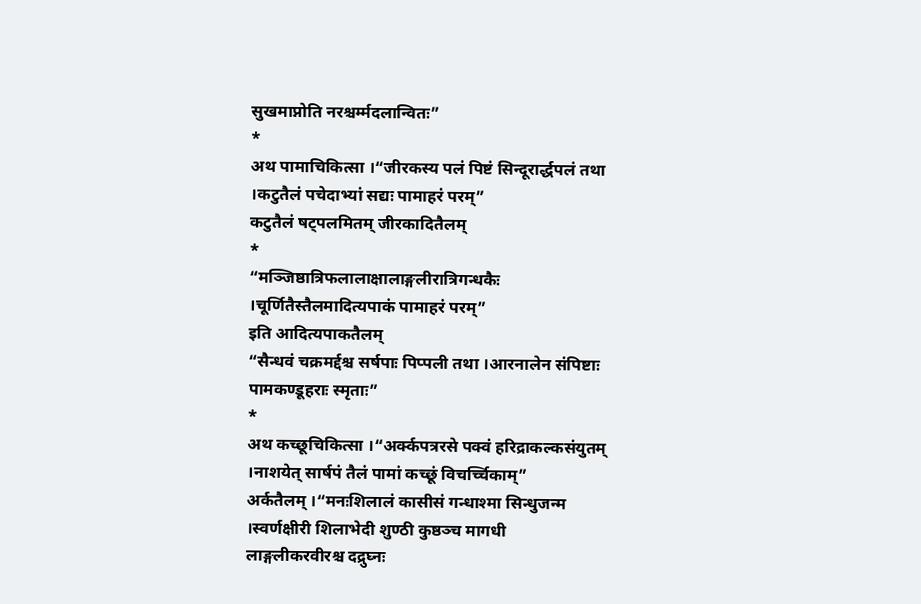सुखमाप्नोति नरश्चर्म्मदलान्वितः”
*
अथ पामाचिकित्सा ।“जीरकस्य पलं पिष्टं सिन्दूरार्द्धपलं तथा ।कटुतैलं पचेदाभ्यां सद्यः पामाहरं परम्”
कटुतैलं षट्पलमितम् जीरकादितैलम्
*
“मञ्जिष्ठात्रिफलालाक्षालाङ्गलीरात्रिगन्धकैः ।चूर्णितैस्तैलमादित्यपाकं पामाहरं परम्”
इति आदित्यपाकतैलम्
“सैन्धवं चक्रमर्द्दश्च सर्षपाः पिप्पली तथा ।आरनालेन संपिष्टाः पामकण्डूहराः स्मृताः”
*
अथ कच्छूचिकित्सा ।“अर्क्कपत्ररसे पक्वं हरिद्राकल्कसंयुतम् ।नाशयेत् सार्षपं तैलं पामां कच्छूं विचर्च्चिकाम्”
अर्कतैलम् ।“मनःशिलालं कासीसं गन्धाश्मा सिन्धुजन्म ।स्वर्णक्षीरी शिलाभेदी शुण्ठी कुष्ठञ्च मागधी
लाङ्गलीकरवीरश्च दद्रुघ्नः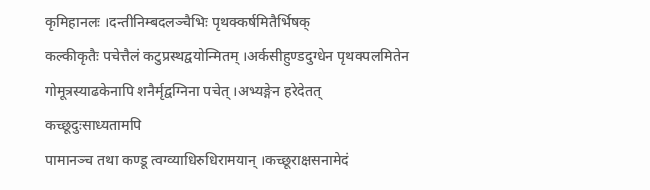कृमिहानलः ।दन्तीनिम्बदलञ्चैभिः पृथक्कर्षमितैर्भिषक्
कल्कीकृतैः पचेत्तैलं कटुप्रस्थद्वयोन्मितम् ।अर्कसीहुण्डदुग्धेन पृथक्पलमितेन
गोमूत्रस्याढकेनापि शनैर्मृद्वग्निना पचेत् ।अभ्यङ्गेन हरेदेतत् कच्छूदुःसाध्यतामपि
पामानञ्च तथा कण्डू त्वग्व्याधिरुधिरामयान् ।कच्छूराक्षसनामेदं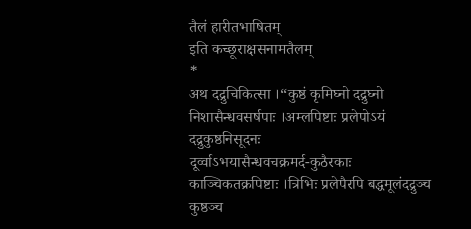तैलं हारीतभाषितम्
इति कच्छूराक्षसनामतैलम्
*
अथ दद्रुचिकित्सा ।“कुष्ठं कृमिघ्नो दद्रुघ्नो निशासैन्धवसर्षपाः ।अम्लपिष्टाः प्रलेपोऽयं दद्रुकुष्ठनिसूदनः
दूर्व्वाऽभयासैन्धवचक्रमर्द-कुठैरकाः काञ्चिकतक्रपिष्टाः ।त्रिभिः प्रलेपैरपि बद्धमूलंदद्रुञ्च कुष्ठञ्च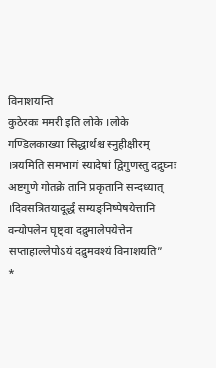विनाशयन्ति
कुठेरकः ममरी इति लोके ।लोके गण्डिलकाख्या सिद्धार्थश्च स्नुहीक्षीरम् ।त्रयमिति समभागं स्यादेषां द्विगुणस्तु दद्रुघ्नः
अष्टगुणे गोतक्रे तानि प्रकृतानि सन्दध्यात् ।दिवसत्रितयादूर्द्धं सम्यङ्निष्पेषयेत्तानि
वन्योपलेन घृष्ट्वा दद्रुमालेपयेत्तेन
सप्ताहाल्लेपोऽयं दद्रुमवश्यं विनाशयति”
*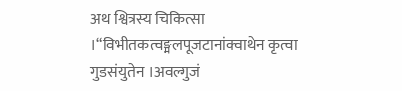अथ श्वित्रस्य चिकित्सा ।“विभीतकत्वङ्मलपूजटानांक्वाथेन कृत्वा गुडसंयुतेन ।अवल्गुजं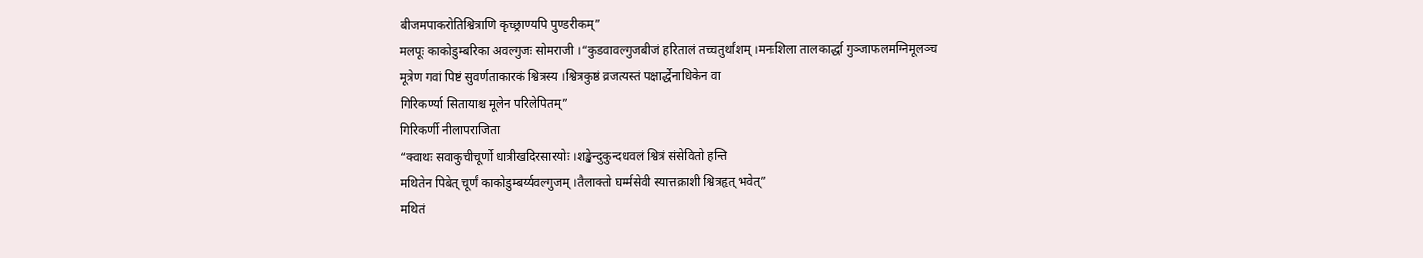बीजमपाकरोतिश्वित्राणि कृच्छ्राण्यपि पुण्डरीकम्”
मलपूः काकोडुम्बरिका अवल्गुजः सोमराजी ।“कुडवावल्गुजबीजं हरितालं तच्चतुर्थांशम् ।मनःशिला तालकार्द्धा गुञ्जाफलमग्निमूलञ्च
मूत्रेण गवां पिष्टं सुवर्णताकारकं श्वित्रस्य ।श्वित्रकुष्ठं व्रजत्यस्तं पक्षार्द्धेनाधिकेन वा
गिरिकर्ण्या सितायाश्च मूलेन परिलेपितम्”
गिरिकर्णी नीलापराजिता
“क्वाथः सवाकुचीचूर्णो धात्रीखदिरसारयोः ।शङ्खेन्दुकुन्दधवलं श्वित्रं संसेवितो हन्ति
मथितेन पिबेत् चूर्णं काकोडुम्बर्य्यवल्गुजम् ।तैलाक्तो घर्म्मसेवी स्यात्तक्राशी श्वित्रहृत् भवेत्”
मथितं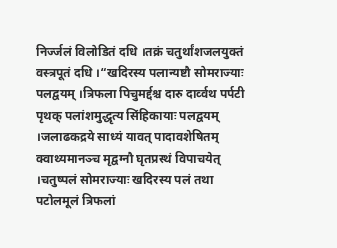निर्ज्जलं विलोडितं दधि ।तक्रं चतुर्थांशजलयुक्तं वस्त्रपूतं दधि ।“खदिरस्य पलान्यष्टौ सोमराज्याः पलद्वयम् ।त्रिफला पिचुमर्द्दश्च दारु दार्व्वथ पर्पटी
पृथक् पलांशमुद्धृत्य सिंहिकायाः पलद्वयम् ।जलाढकद्रये साध्यं यावत् पादावशेषितम्
क्वाथ्यमानञ्च मृद्वग्नौ घृतप्रस्थं विपाचयेत् ।चतुष्पलं सोमराज्याः खदिरस्य पलं तथा
पटोलमूलं त्रिफलां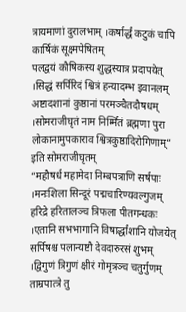त्रायमाणां दुरालभाम् ।कर्षार्द्धं कटुकं चापि कार्षिकं सूक्ष्मपेषितम्
पलद्वयं कौषिकस्य शुद्धस्यात्र प्रदापयेत् ।सिद्धं सर्पिरिदं श्वित्रं हन्यादम्भ इवानलम्
अष्टादशानां कुष्ठानां परमञ्चैतदौषधम् ।सोमराजीघृतं नाम निर्म्मितं ब्रह्मणा पुरा
लोकानामुपकाराव श्वित्रकुष्ठादिरोगिणाम्”
इति सोमराजीघृतम्
“महौषर्ध महामेदा निम्बपत्राणि सर्षपाः ।मनःशिला सिन्दूरं पद्मचारिण्यवल्गुजम्
हरिद्रे हरितालञ्च त्रिफला पीतगन्धकः ।एतानि सभभागानि विषार्द्धांशानि योजयेत्
सर्पिषश्च पलान्यष्टौ देवदारुरसं शुभम् ।द्विगुणं त्रिगुणं क्षीरं गोमृत्रञ्च चतुर्गुणम्
ताम्रपात्त्रे तु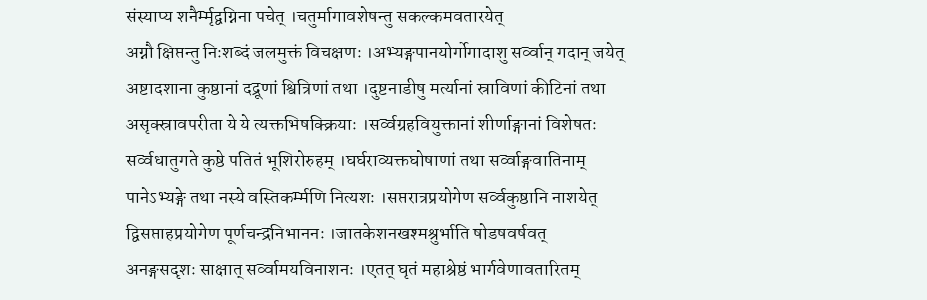संस्याप्य शनैर्म्मृद्वग्निना पचेत् ।चतुर्मागावशेषन्तु सकल्कमवतारयेत्
अग्नौ क्षिप्तन्तु निःशब्दं जलमुक्तं विचक्षणः ।अभ्यङ्गपानयोर्गोगादाशु सर्व्वान् गदान् जयेत्
अष्टादशाना कुष्ठानां दद्रूणां श्वित्रिणां तथा ।दुष्टनाडीषु मर्त्यानां स्राविणां कीटिनां तथा
असृक्स्रावपरीता ये ये त्यक्तभिषक्क्रियाः ।सर्व्वग्रहवियुक्तानां शीर्णाङ्गानां विशेषतः
सर्व्वधातुगते कुष्ठे पतितं भूशिरोरुहम् ।घर्घराव्यक्तघोषाणां तथा सर्व्वाङ्गवातिनाम्
पानेऽभ्यङ्गे तथा नस्ये वस्तिकर्म्मणि नित्यशः ।सप्तरात्रप्रयोगेण सर्व्वकुष्ठानि नाशयेत्
द्विसप्ताहप्रयोगेण पूर्णचन्द्रनिभाननः ।जातकेशनखश्मश्रुर्भाति षोडषवर्षवत्
अनङ्गसदृशः साक्षात् सर्व्वामयविनाशनः ।एतत् घृतं महाश्रेष्ठं भार्गवेणावतारितम्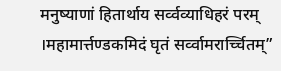मनुष्याणां हितार्थाय सर्व्वव्याधिहरं परम् ।महामार्त्तण्डकमिदं घृतं सर्व्वामरार्च्चितम्”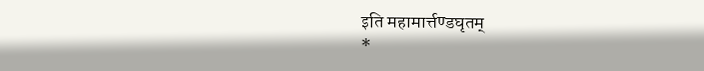इति महामार्त्तण्डघृतम्
*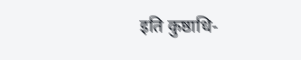इति कुष्ठाधि-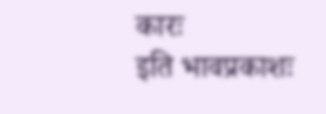कारः
इति भावप्रकाशः